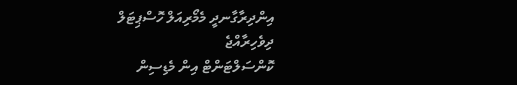އިންދިރާގާނދީ މެމޯރިއަލް ހޮސްޕިޓަލް
ދިވެހިރާއްޖެ
ކޮންސަލްޓަންޓް އިން މެޑިސިން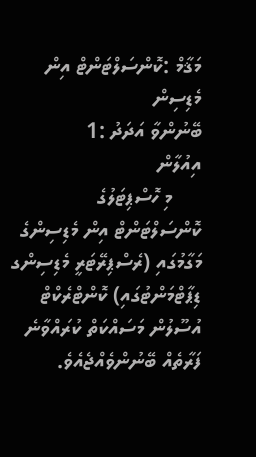މަޤާމް :ކޮންސަލްޓަންޓް އިން މެޑިސިން
ބޭނުންވާ އަދަދު :1
އިއުލާން
     މި ހޮސްޕިޓަލުގެ ކޮންސަލްޓަންޓް އިން މެޑިސިންގެ މަގާމުގައި (ރެސްޕިރޭޓަރީ މެޑިސިންގ ޑިޕާޓްމަންޓުގައި) ކޮންޓްރެކްޓް އުސޫލުން މަސައްކަތް ކުރައްވާނެ ފަރާތެއް ބޭނުންވެއްޖެއެވެ.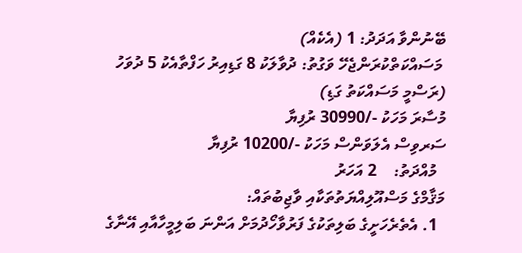ބޭނުންވާ އަދަދު: 1 (އެކެއް)
 މަސައްކަތްކުރަންޖެހޭ ވަގުތު: ދުވާލަކު 8 ގަޑިއިރު ހަފްތާއެކު 5 ދުވަހު (ރަސްމީ މަސައްކަތު ގަޑި)
މުސާރަ މަހަކު -/30990 ރުފިޔާ
ސަރވިސް އެލަވަންސް މަހަކު -/10200 ރުފިޔާ
  މުއްދަތު:    2 އަހަރު
މަޤާމްގެ މަސްއޫލިއްޔަތުތަކާއި ވާޖިބުތައް:
  1. އެތެރެހަށީގެ ބަލިތަކުގެ ފަރުވާހޯދުމަށް އަންނަ ބަލިމީހާއާއި އޭނާގެ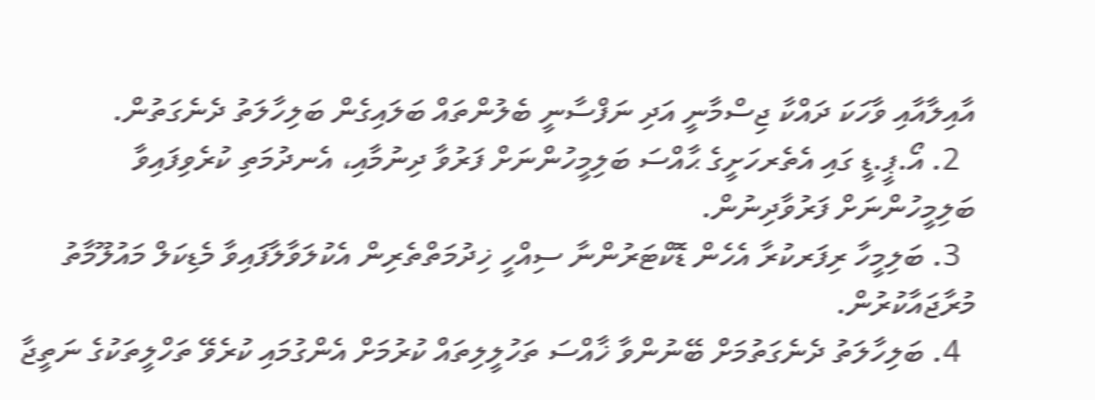އާއިލާއާއި ވާހަކަ ދައްކާ ޖިސްމާނީ އަދި ނަފްސާނީ ބެލުންތައް ބަލައިގެން ބަލިހާލަތު ދެނެގަތުން.
  2. އޯ.ޕީ.ޑީ ގައި އެތެރހަށީގެ ޙާއްސަ ބަލިމީހުންނަށް ފަރުވާ ދިނުމާއި، އެނދުމަތި ކުރެވިފައިވާ ބަލިމީހުންނަށް ފަރުވާދިނުން.
  3. ބަލިމީހާ ރިފަރކުރާ އެހެން ޑޮކްޓަރުންނާ ސިއްހީ ޚިދުމަތްތެރިން އެކުލަވާލާފައިވާ މެޑިކަލް މައުލޫމާތު މުރާޖައާކުރުން.
  4. ބަލިހާލަތު ދެނެގަތުމަށް ބޭނުންވާ ޚާއްސަ ތަހުލީލިތައް ކުރުމަށް އެންގުމައި ކުރެވޭ ތަހްލީތަކުގެ ނަތީޖާ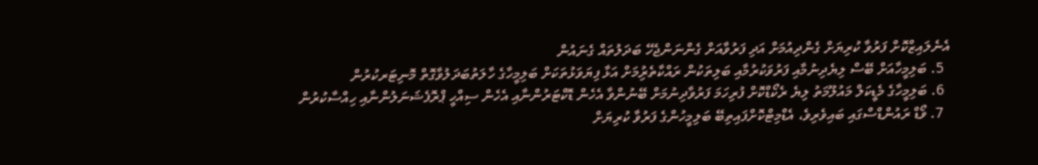އެނެލައިޒްކޮށް ފަރުވާ ކުރިޔަށް ގެންދިއުމަށް އަދި ފަރުވާއަށް ގެންނަންޖެހޭ ބަދަލުތައް ގެނައުން
  5. ބަލިމީހާއަށް ބޭސް ލިޔެދިނުމާއި ފަރުވަކުރުމާއި ބަލިތަކުން ރައްކާތެރިުމަށް އަޅާ ފިޔަވަޅުތަކަށް ބަލިމީހާގެ ހާލަތުބަދަލުވާގޮތް މޮނިޓަރކުރުން
  6. ބަލިމީހާގެ މެޑީކަލް މައުލޫމަތު ލިޔެ ރެކޯޑްކޮށް ފުރިހަމަ ފަރުވާދިނުމަށް ބޭނުންވާ އެހެން ޑޮކްޓަރުންނާއި އެހެން ސިއްހީ ޕްރޮފެޝަނަލުންނާއި ހިއްސާކުރުން
  7. ވޯޑް ރައުންޑްސްގައި ބައިވެރިވެ، އެޑްމިޓްކޮށްފައިތިބޭ ބަލިމީހުންގެ ފަރުވާ ކުރިޔަށް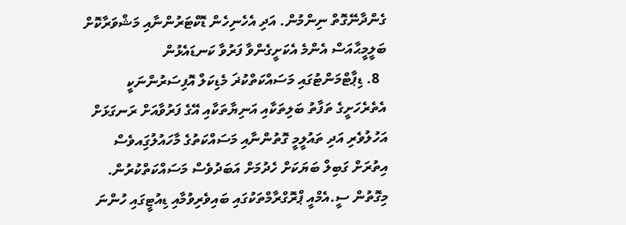ގެންދާނޭގޮތް ނިންމުން. އަދި އެހެނިހެން ޑޮކްޓަރުންނާއި މަޝްވަރާކޮށް ބަލީމީޙާއަސް އެންމެ އެކަށީގެންވާ ފަރުވާ ކަނޑައެޅުން
  8. ޑިޕާޓްމަންޓުގައި މަސައްކަތްކުޜަ މެޑިކަލް އޮފިސަރުންނަކީ އެތެރެހަށީގެ ތަފާތު ބަލިތަކާއި އަނިޔާތަކާއި އޭގެ ފަރުވާއަށް ރަނގަޅަށް އަހުލުވެރި އަދި ތައުލީމީ ގޮތުންނާއި މަސައްކަތުގެ މާހައުލުގަިއވެސް އިތުރަށް ގަބިލް ބަޔަކަށް ހެދުމަށް އަބަދުވެސް މަސައްކަތްކުރުން. މިގޮތުން ސީ.އެމްއީ ޕްރޮގްރާމްތަކުގައި ބައިވެރިވުމާއި ޑިއުޓީގައި ހުންނަ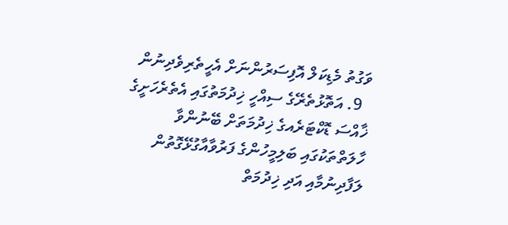ވަގުތު މެޑިކަލް އޮފިސަރުންނަށް އެހީތެރިވެދިނުން
  9. އަތޮޅުތެރޭގެ ސިއްހީ ޚިދުމަތުގައި އެތެރެހަށީގެ ޚާއްސަ ޑޮކްޓަރެއގެ ޚިދުމަތަށް ބޭނުންވާ ހާލަތްތަކުގައި ބަލިމީހުންގެ ފަރުވާއާގުޅޭގޮތުން ލަފާދިނުމާއި އަދި ޚިދުމަތް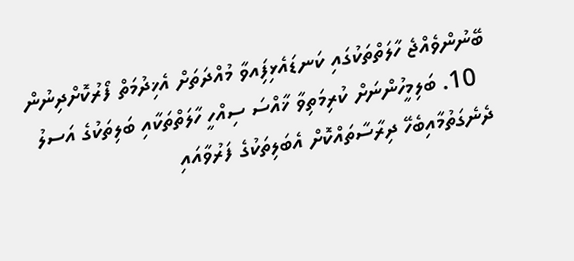ބޭނުންވެއްޖެ ހާލަތްތަކުގައި ކަނޑައެޅިފަިއވާ މުއްދަތަށް އެޚިދުމަތް ފޯރުކޮށްދިނުން
  10. ބަލިމީހުންނަށް ކުރިމަތިވާ ޚާއްސަ ސިއްހީ ހާލަތްތަކާއި ބަލިތަކުގެ އަސލު ދެނެގަތުމާއިބެހޭ ދިރާސާތައްކޮށް އެބަލިތަކުގެ ފަރުވާއައި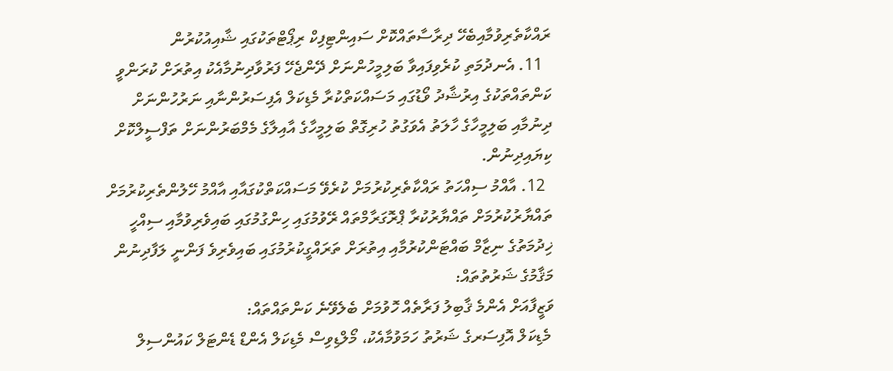ރައްކާތެރިވުމާއިބެހޭ ދިރާސާތައްކޮށް ސައިންޓިފިކް ރިޕޯޓްތަކުގައި ޝާއިއުކުރުން
  11. އެނދުމަތި ކުރެވިފައިވާ ބަލިމީހުންނަށް ދޭންޖެހޭ ފަރުވާދިނުމާއެކު އިތުރަށް ކުރަންވީ ކަންތައްތަކުގެ އިރުޝާދު ވޯޑުގައި މަސައްކަތްކުރާ މެޑިކަލް އެފިސަރުންނާއި ނަރުހުންނަށް ދިނުމާއި ބަލިމީހާގެ ހާލަތު އެވަގުތު ހުރިގޮތް ބަލިމީހާގެ އާއިލާގެ މެމްބަރުންނަށް ތަފްސީލްކޮށް ކިޔައިދިނުން.
  12. އާއްމު ސިއްހަތު ރައްކާތެރިކުރުމަށް ކުރެވޭ މަސައްކަތްކުގައާއި އާއްމު ހޭލުންތެރިކުރުމަށް ތައްޔާރުކުރުމަށް ތައްޔާރުކުރާ ޕްރޮގަރާމްތައް ރޭވުމުގައި ހިންގުމުގައި ބައިވެރިވުމާއި ސިއްހީ ޚިދުމަތުގެ ނިޒާމް ބައްޓަންކުރުމާއި އިތުރަށް ތަރައްގީކުރުމުގައި ބައިވެރިވެ ފަންނީ ލަފާދިނުން
މަޤާމުގެ ޝަރުތުތައް:
ވަޒީފާއަށް އެންމެ ޤާބިލު ފަރާތެއް ހޮވުމަށް ބެލެވޭނެ ކަންތައްތައް:
 މެޑިކަލް އޮފިސަރގެ ޝަރުތު ހަމަވުމާއެކު، މޯލްޑިވިސް މެޑިކަލް އެންޑް ޑެންޓަލް ކައުންސިލް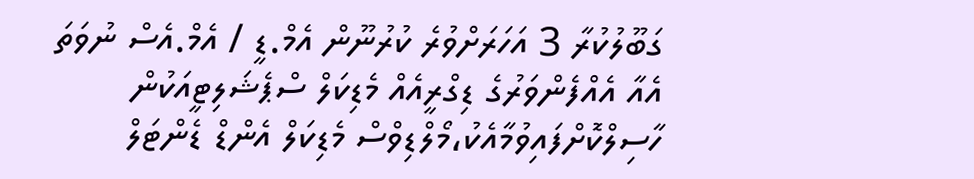ގަބޫލުކުރާ 3 އަހަރަށްވުރެ ކުރުނޫން އެމް.ޑީ / އެމް.އެސް ނުވަތަ އެއާ އެއްފެންވަރުގެ ޑިގްރީއެއް މެޑިކަލް ސްޕެޝަލިޓީއަކުން ހާސިލްކޮށްފައިވުމާއެކު،މޯލްޑިވްސް މެޑިކަލް އެންޑް ޑެންޓަލް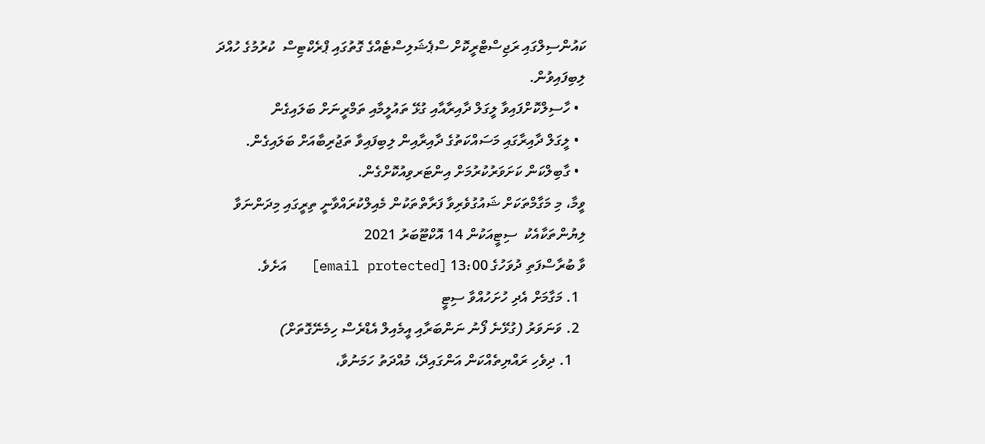ކައުންސިލްގައި ރަޖިސްޓްރީކޮށް ސްޕެޝަލިސްޓެއްގެ ގޮތުގައި ޕްރެކްޓިސް  ކުރުމުގެ ހުއްދަ ލިބިފައިވުން.
  • ހާސިލްކޮށްފައިވާ ލީގަލް ދާއިރާއާއި ގުޅޭ ތައުލީމާއި ތަމްރީނަށް ބަލައިގެން
  • ލީގަލް ދާއިރާގައި މަސައްކަތުގެ ދާއިރާއިން ލިބިފައިވާ ތަޖުރިބާއަށް ބަލައިގެން.
  • ގާބިލްކަން ކަށަވަރުކުރުމަށް އިންޓަރވިއުކޮށްގެން.
ވީމާ، މި މަގާމްތަކަށް ޝައުގުވެރިވާ ފަރާތްތަކުން މެއިލްކުރައްވާނީ ތިރީގައި މިދަންނަވާ ލިޔުންތަކާއެކު  ސިޓީއަކުން 14 އޮކްޓޫބަރު 2021
ވާ ބުރާސްފަތި ދުވަހުގެ 13:00 [email protected]   އަށެވެ.
  1. މަގާމަށް އެދި ހުށަހުއްވާ ސިޓީ
  2. ވަނަވަރު (ގުޅޭނެ ފޯނު ނަންބަރާއި އީމެއިލް އެޑްރެސް ހިމެނޭގޮތަށް)
    1. ދިވެހި ރައްޔިތެއްކަން އަންގައިދޭ، މުއްދަތު ހަމަނުވާ،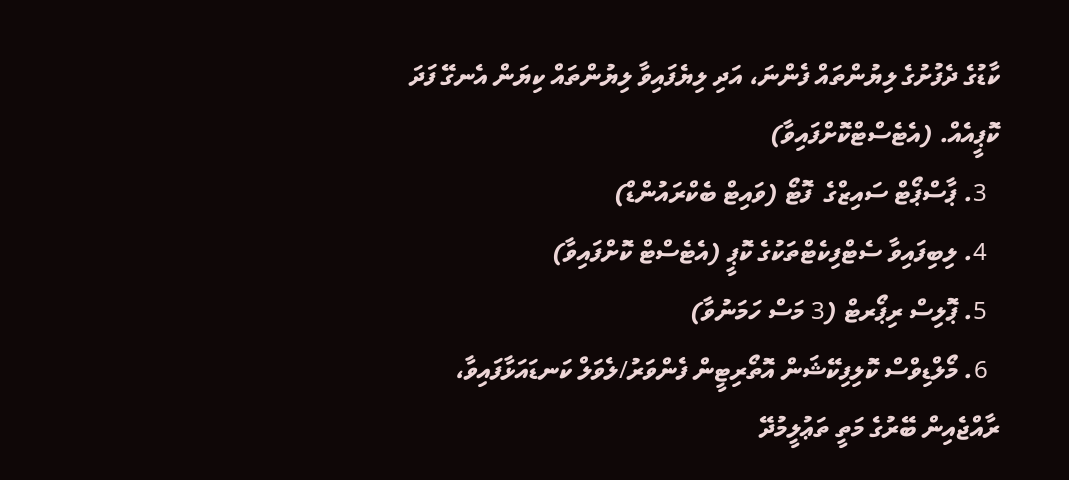ކާޑުގެ ދެފުށުގެ ލިޔުންތައް ފެންނަ، އަދި ލިޔެފައިވާ ލިޔުންތައް ކިޔަން އެނގޭ ފަދަ ކޮޕީއެއް. (އެޓެސްޓްކޮށްފައިވާ)
  3. ޕާސްޕޯޓް ސައިޒްގެ  ފޮޓޯ (ވައިޓް ބެކްރައުންޑް)
  4. ލިބިފައިވާ ސެޓްފިކެޓްތަކުގެ ކޮޕީ (އެޓެސްޓް ކޮށްފައިވާ)
  5. ޕޮލިސް ރިޕޯރޓް (3 މަސް ހަމަނުވާ)
  6. މޯލްޑިވްސް ކޮލިފިކޭޝަން އޮތޯރިޓީން ފެންވަރު/ލެވަލް ކަނޑައަޅާފައިވާ، ރާއްޖެއިން ބޭރުގެ މަތީ ތަޢުލީމުދޭ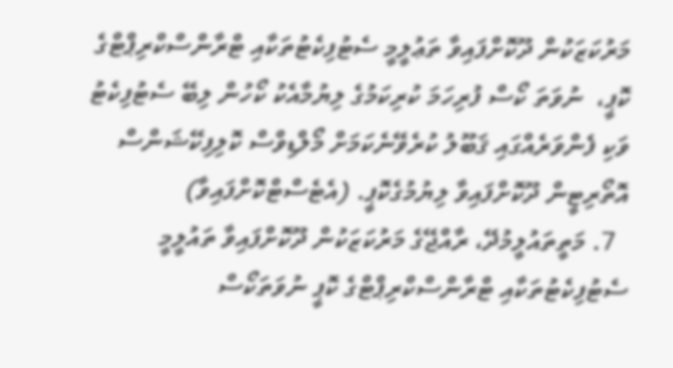މަރުކަޒަކުން ދޫކޮށްފައިވާ ތަޢުލީމީ ސެޓުފިކެޓުތަކާއި ޓްރާންސްކްރިޕްޓްގެ ކޮޕީ،  ނުވަތަ ކޯސް ފުރިހަމަ ކުރިކަމުގެ ލިޔުމާއެކު ކޯހުން ލިބޭ ސެޓުފިކެޓު ވަކި ފެންވަރެއްގައި ޤަބޫލު ކުރެވޭނެކަމަށް މޯލްޑިވްސް ކޮލިފިކޭޝަންސް އޮތޯރިޓީން ދޫކޮށްފައިވާ ލިޔުމުގެކޮޕީ. (އެޓެސްޓްކޮށްފައިވާ)
  7. މަތީތައުލީމުދޭ، ރާއްޖޭގެ މަރުކަޒަކުން ދޫކޮށްފައިވާ ތައުލީމީ ސެޓުފިކެޓުތަކާއި ޓްރާންސްކްރިޕްޓްގެ ކޮޕީ ނުވަތަކޯސް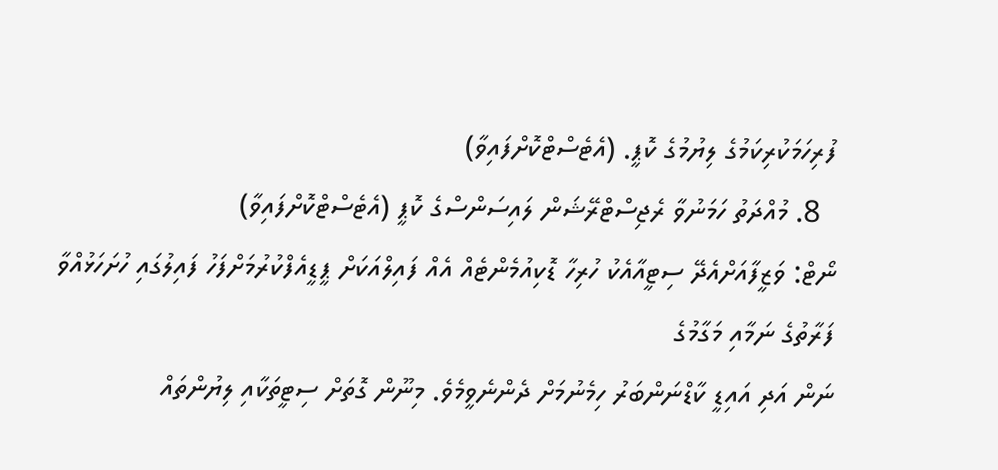ފުރިހަމަކުރިކަމުގެ ލިޔުމުގެ ކޮޕީ. (އެޓެސްޓްކޮށްފައިވާ)
  8. މުއްދަތު ހަމަނުވާ ރެޖިސްޓްރޭޝަން ލައިސަންސްގެ ކޮޕީ (އެޓެސްޓްކޮށްފައިވާ)
ނޯޓް: ވަޒީފާއަށްއެދޭ ސިޓީއާއެކު ހުރިހާ ޑޮކިއުމެންޓެއް އެއް ފައިލްއަކަށް ޕީޑީއެފްކުރުމަށްފަހު ފައިލުގައި ހުށަހަޅުއްވާ ފަރާތުގެ ނަމާއި މަގާމުގެ
ނަން އަދި އައިޑީ ކާޑްނަންބަރު ހިމެނުމަށް ދެންނެވީމެވެ. މިނޫން ގޮތަށް ސިޓީތަކާއި ލިޔުންތައް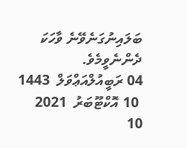ބަލައިނުގަނެވޭނެ ވާހަކަ ދެންނެވީމެވެ.
04 ރަބީއުލްއަޢްވަލް  1443
 10 އޮކްޓޫބަރު  2021
10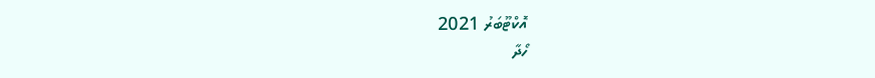އޮކްޓޫބަރު 2021
ހޯދާ